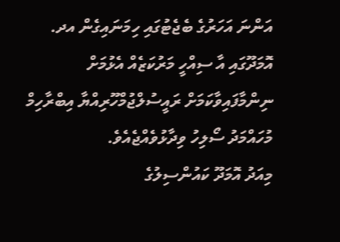އަންނަ އަހަރުގެ ބެޖެޓުގައި ހިމަނައިގެން އދ. އޮމަދޫގައި އާ ސިއްހީ މަރުކަޒެއް އެޅުމަށް ނިންމާފައިވާކަމަށް ރައީސުލްޖުމްހޫރިއްޔާ އިބްރާހިމް މުހައްމަދު ސޯލިހު ވިދާޅުވެއްޖެއެވެ.
މިއަދު އޮމަދޫ ކައުންސިލުގެ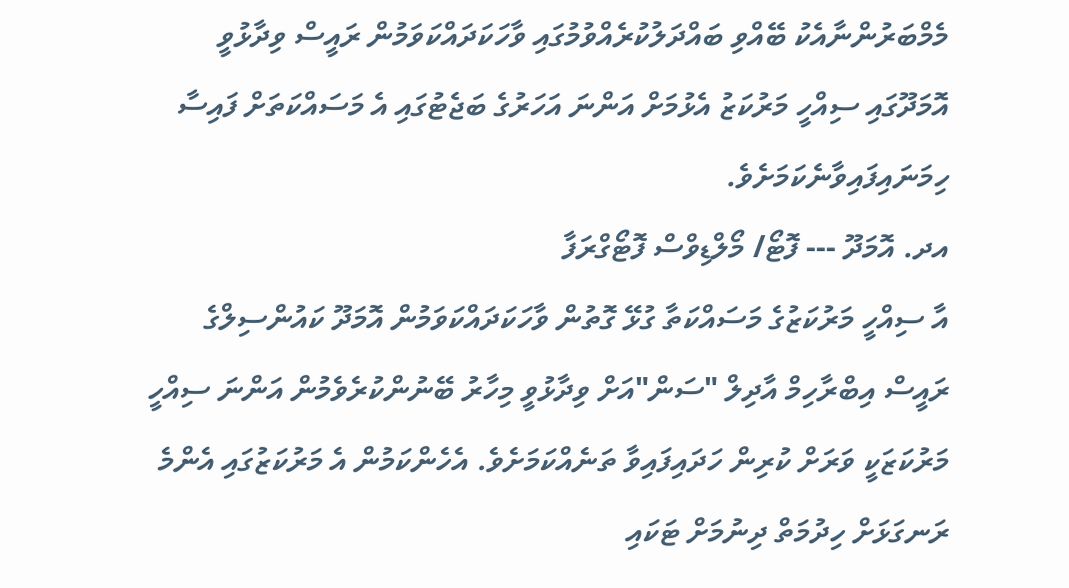މެމްބަރުންނާއެކު ބޭއްވި ބައްދަލުކުރެއްވުމުގައި ވާހަކަދައްކަވަމުން ރައީސް ވިދާޅުވީ އޮމަދޫގައި ސިއްހީ މަރުކަޒު އެޅުމަށް އަންނަ އަހަރުގެ ބަޖެޓުގައި އެ މަސައްކަތަށް ފައިސާ ހިމަނައިފައިވާނެކަމަށެވެ.
އދ. އޮމަދޫ --- ފޮޓޯ/ މޯލްޑިވްސް ފޮޓޯގްރަފާ
އާ ސިއްހީ މަރުކަޒުގެ މަސައްކަތާ ގުޅޭ ގޮތުން ވާހަކަދައްކަވަމުން އޮމަދޫ ކައުންސިލްގެ ރައީސް އިބްރާހިމް އާދިލް "ސަން"އަށް ވިދާޅުވީ މިހާރު ބޭނުންކުރެވެމުން އަންނަ ސިއްހީ މަރުކަޒަކީ ވަރަށް ކުރިން ހަދައިފައިވާ ތަނެއްކަމަށެވެ. އެހެންކަމުން އެ މަރުކަޒުގައި އެންމެ ރަނގަޅަށް ހިދުމަތް ދިނުމަށް ޓަކައި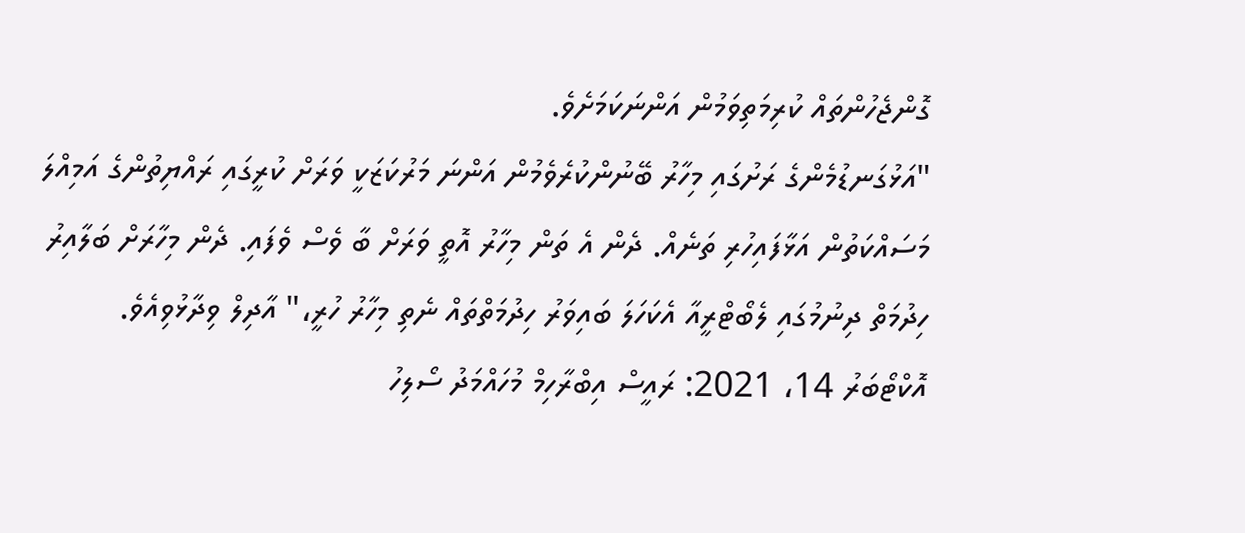ގޮންޖެހުންތައް ކުރިމަތިވަމުން އަންނަކަމަށެވެ.
"އަޅުގަނޑުމެންގެ ރަށުގައި މިހާރު ބޭނުންކުރެވެމުން އަންނަ މަރުކަޒަކީ ވަރަށް ކުރީގައި ރައްޔިތުންގެ އަމިއްލަ މަސައްކަތުން އަޅާފައިހުރި ތަނެއް. ދެން އެ ތަން މިހާރު އޮތީ ވަރަށް ބާ ވެސް ވެފައި. ދެން މިހާރަށް ބަލާއިރު ހިދުމަތް ދިނުމުގައި ލެބޯޓްރީއާ އެކަހަލަ ބައިވަރު ހިދުމަތްތައް ނެތި މިހާރު ހުރީ،" އާދިލް ވިދާޅުވިއެވެ.
އޮކްޓޯބަރު 14، 2021: ރައީސް އިބްރާހިމް މުހައްމަދު ސޯލިހު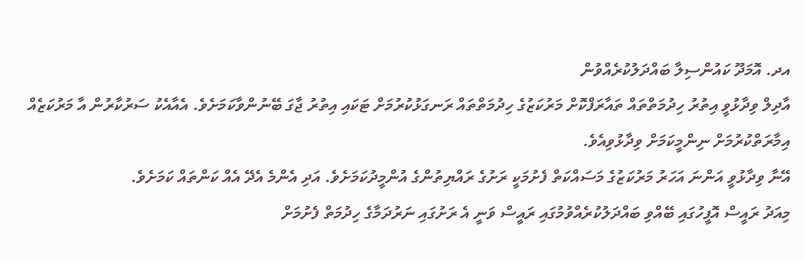އދ. އޮމަދޫ ކައުންސިލާ ބައްދަލުކުރެއްވުން
އާދިލް ވިދާޅުވީ އިތުރު ހިދުމަތްތައް ތައާރަފްކޮށް މަރުކަޒުގެ ހިދުމަތްތައް ރަނގަޅުކުރުމަށް ޓަކައި އިތުރު ޖާގަ ބޭނުންވާކަމަށެވެ. އެއާއެކު ސަރުކާރުން އާ މަރުކަޒެއް އިމާރަތްކުރުމަށް ނިންމީކަމަށް ވިދާޅުވިއެވެ.
އޭނާ ވިދާޅުވީ އަންނަ އަހަރު މަރުކަޒުގެ މަސައްކަތް ފެށުމަކީ ރަށުގެ ރައްޔިތުންގެ އުންމީދުކަމަށެވެ. އަދި އެންމެ އެދޭ އެއް ކަންތައް ކަމަށެވެ.
މިއަދު ރައީސް އޮފީހުގައި ބޭއްވި ބައްދަލުކުރެއްވުމުގައި ރައީސް ވަނީ އެ ރަށުގައި ނަރުދަމާގެ ހިދުމަތް ފެށުމަށް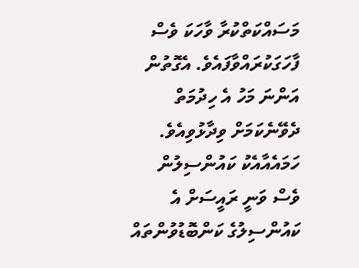މަސައްކަތްކުރާ ވާހަކަ ވެސް ފާހަގަކުރައްވާފައެވެ. އެގޮތުން އަންނަ މަހު އެ ހިދުމަތް ދެވޭނެކަމަށް ވިދާޅުވިއެވެ.
ހަމައެއާއެކު ކައުންސިލުން ވެސް ވަނީ ރައީސަށް އެ ކައުންސިލުގެ ކަންބޮޑުވުންތައް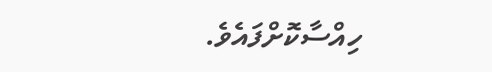ހިއްސާކޮށްފައެވެ.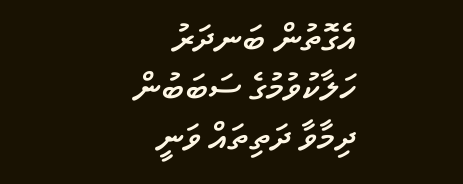އެގޮތުން ބަނދަރު ހަލާކުވުމުގެ ސަބަބުން ދިމާވާ ދަތިތައް ވަނީ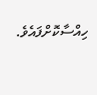ހިއްސާކޮށްފައެވެ.